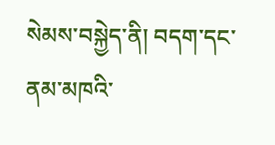སེམས་བསྐྱེད་ནི། བདག་དང་ནམ་མཁའི་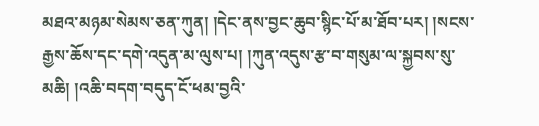མཐའ་མཉམ་སེམས་ཅན་ཀུན། །དེང་ནས་བྱང་ཆུབ་སྙིང་པོ་མ་ཐོབ་པར། །སངས་རྒྱས་ཆོས་དང་དགེ་འདུན་མ་ལུས་པ། །ཀུན་འདུས་རྩ་བ་གསུམ་ལ་སྐྱབས་སུ་མཆི། །འཆི་བདག་བདུད་ངོ་ཕམ་བྱའི་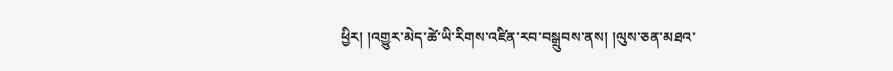ཕྱིར། །འགྱུར་མེད་ཚེ་ཡི་རིགས་འཛིན་རབ་བསྒྲུབས་ནས། །ལུས་ཅན་མཐའ་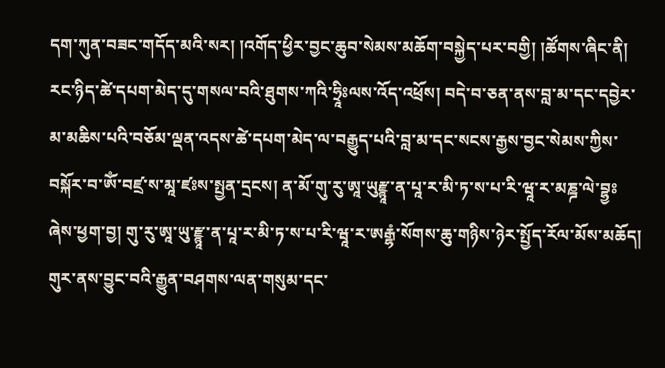དག་ཀུན་བཟང་གདོད་མའི་སར། །འགོད་ཕྱིར་བྱང་ཆུབ་སེམས་མཆོག་བསྐྱེད་པར་བགྱི། །ཚོགས་ཞིང་ནི། རང་ཉིད་ཚེ་དཔག་མེད་དུ་གསལ་བའི་ཐུགས་ཀའི་ཧྲཱིཿལས་འོད་འཕྲོས། བདེ་བ་ཅན་ནས་བླ་མ་དང་དབྱེར་མ་མཆིས་པའི་བཅོམ་ལྡན་འདས་ཚེ་དཔག་མེད་ལ་བརྒྱུད་པའི་བླ་མ་དང་སངས་རྒྱས་བྱང་སེམས་ཀྱིས་བསྐོར་བ་ཨོཾ་བཛྲ་ས་མཱ་ཛཿས་སྤྱན་དྲངས། ན་མོ་གུ་རུ་ཨཱ་ཡུརྫྙཱ་ན་པཱ་ར་མི་ཏ་ས་པ་རི་ཝཱ་ར་མཎྜ་ལེ་བྷྱཿ ཞེས་ཕྱག་བྱ། གུ་རུ་ཨཱ་ཡུ་རྫྙཱ་ན་པཱ་ར་མི་ཏ་ས་པ་རི་ཝཱ་ར་ཨརྒྷཾ་སོགས་ཆུ་གཉིས་ཉེར་སྤྱོད་རོལ་མོས་མཆོད། གུར་ནས་བྱུང་བའི་རྒྱུན་བཤགས་ལན་གསུམ་དང་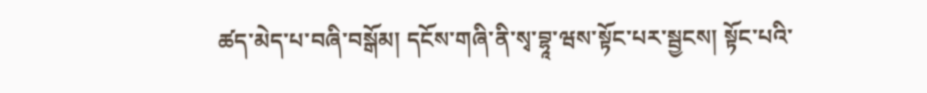ཚད་མེད་པ་བཞི་བསྒོམ། དངོས་གཞི་ནི་སྭ་བྷཱ་ཝས་སྟོང་པར་སྦྱངས། སྟོང་པའི་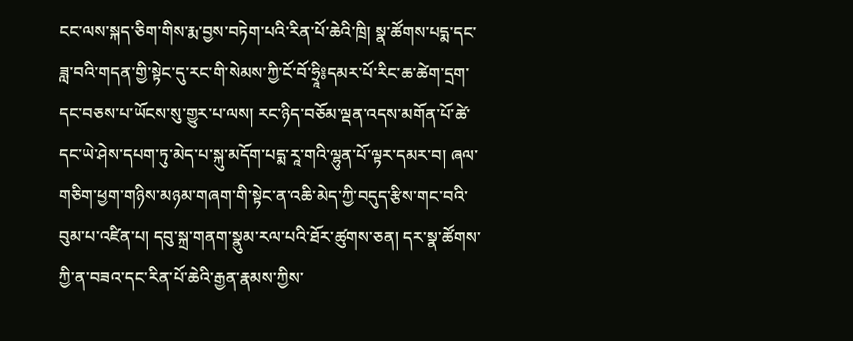ངང་ལས་སྐད་ཅིག་གིས་རྨ་བྱས་བཏེག་པའི་རིན་པོ་ཆེའི་ཁྲི། སྣ་ཚོགས་པདྨ་དང་ཟླ་བའི་གདན་གྱི་སྟེང་དུ་རང་གི་སེམས་ཀྱི་ངོ་བོ་ཧྲཱི༔དམར་པོ་རིང་ཆ་ཚེག་དྲག་དང་བཅས་པ་ཡོངས་སུ་གྱུར་པ་ལས། རང་ཉིད་བཅོམ་ལྡན་འདས་མགོན་པོ་ཚེ་དང་ཡེ་ཤེས་དཔག་ཏུ་མེད་པ་སྐུ་མདོག་པདྨ་རཱ་གའི་ལྷུན་པོ་ལྟར་དམར་བ། ཞལ་གཅིག་ཕྱག་གཉིས་མཉམ་གཞག་གི་སྟེང་ན་འཆི་མེད་ཀྱི་བདུད་རྩིས་གང་བའི་བུམ་པ་འཛིན་པ། དབུ་སྐྲ་གནག་སྣུམ་རལ་པའི་ཐོར་ཚུགས་ཅན། དར་སྣ་ཚོགས་ཀྱི་ན་བཟའ་དང་རིན་པོ་ཆེའི་རྒྱན་རྣམས་ཀྱིས་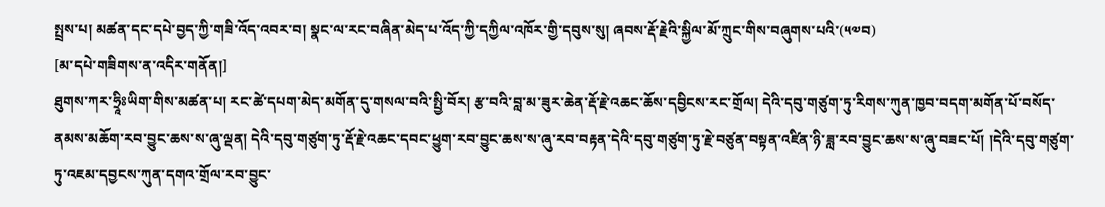སྤྲས་པ། མཚན་དང་དཔེ་བྱད་ཀྱི་གཟི་འོད་འབར་བ། སྣང་ལ་རང་བཞིན་མེད་པ་འོད་ཀྱི་དཀྱིལ་འཁོར་གྱི་དབུས་སུ། ཞབས་རྡོ་རྗེའི་སྐྱིལ་མོ་ཀྲུང་གིས་བཞུགས་པའི་(༥༧བ)
[མ་དཔེ་གཟིགས་ན་འདིར་གནོན།]
ཐུགས་ཀར་ཧྲཱིཿཡིག་གིས་མཚན་པ། རང་ཚེ་དཔག་མེད་མགོན་དུ་གསལ་བའི་སྤྱི་བོར། རྩ་བའི་བླ་མ་ཟུར་ཆེན་རྡོ་རྗེ་འཆང་ཆོས་དབྱིངས་རང་གྲོལ། དེའི་དབུ་གཙུག་ཏུ་རིགས་ཀུན་ཁྱབ་བདག་མགོན་པོ་བསོད་ནམས་མཆོག་རབ་བྱུང་ཆས་ས་ཞུ་ལྡན། དེའི་དབུ་གཙུག་ཏུ་རྡོ་རྗེ་འཆང་དབང་ཕྱུག་རབ་བྱུང་ཆས་ས་ཞུ་རབ་བརྟན་དེའི་དབུ་གཙུག་ཏུ་རྗེ་བཙུན་བསྟན་འཛིན་ཉི་ཟླ་རབ་བྱུང་ཆས་ས་ཞུ་བཟང་པོ། །དེའི་དབུ་གཙུག་ཏུ་འཇམ་དབྱངས་ཀུན་དགའ་གྲོལ་རབ་བྱུང་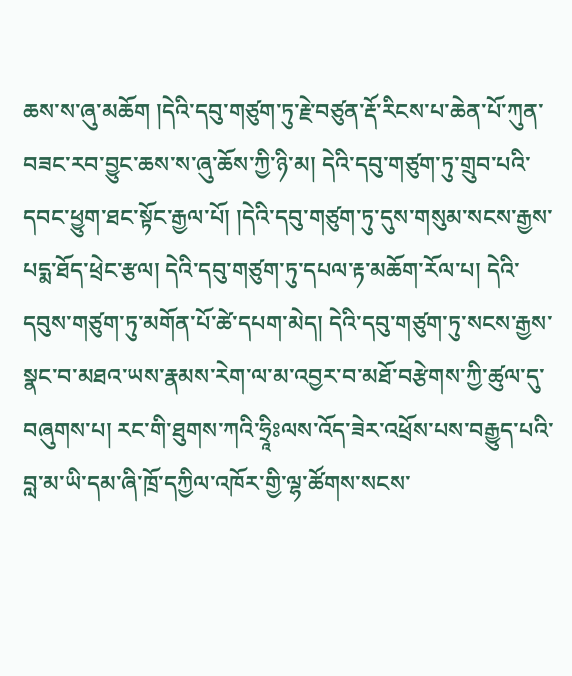ཆས་ས་ཞུ་མཆོག །དེའི་དབུ་གཙུག་ཏུ་རྗེ་བཙུན་རྡོ་རིངས་པ་ཆེན་པོ་ཀུན་བཟང་རབ་བྱུང་ཆས་ས་ཞུ་ཆོས་ཀྱི་ཉི་མ། དེའི་དབུ་གཙུག་ཏུ་གྲུབ་པའི་དབང་ཕྱུག་ཐང་སྟོང་རྒྱལ་པོ། །དེའི་དབུ་གཙུག་ཏུ་དུས་གསུམ་སངས་རྒྱས་པདྨ་ཐོད་ཕྲེང་རྩལ། དེའི་དབུ་གཙུག་ཏུ་དཔལ་རྟ་མཆོག་རོལ་པ། དེའི་དབུས་གཙུག་ཏུ་མགོན་པོ་ཚེ་དཔག་མེད། དེའི་དབུ་གཙུག་ཏུ་སངས་རྒྱས་སྣང་བ་མཐའ་ཡས་རྣམས་རེག་ལ་མ་འབྱར་བ་མཐོ་བརྩེགས་ཀྱི་ཚུལ་དུ་བཞུགས་པ། རང་གི་ཐུགས་ཀའི་ཧྲཱིཿལས་འོད་ཟེར་འཕྲོས་པས་བརྒྱུད་པའི་བླ་མ་ཡི་དམ་ཞི་ཁྲོ་དཀྱིལ་འཁོར་གྱི་ལྷ་ཚོགས་སངས་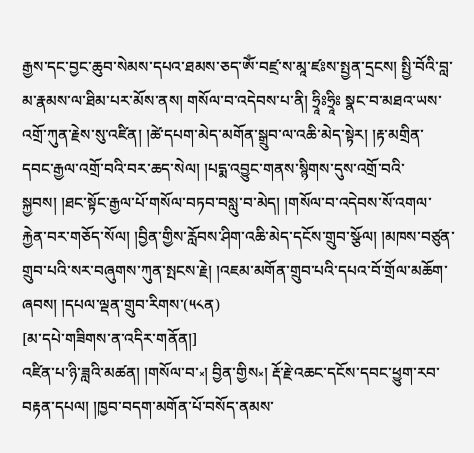རྒྱས་དང་བྱང་ཆུབ་སེམས་དཔའ་ཐམས་ཅད་ཨོཾ་བཛྲ་ས་མཱ་ཛཿས་སྤྱན་དྲངས། སྤྱི་བོའི་བླ་མ་རྣམས་ལ་ཐིམ་པར་མོས་ནས། གསོལ་བ་འདེབས་པ་ནི། ཧྲཱིཿཧྲཱིཿ སྣང་བ་མཐའ་ཡས་འགྲོ་ཀུན་རྗེས་སུ་འཛིན། །ཚེ་དཔག་མེད་མགོན་སྒྲུབ་ལ་འཆི་མེད་སྟེར། །རྟ་མགྲིན་དབང་རྒྱལ་འགྲོ་བའི་བར་ཆད་སེལ། །པདྨ་འབྱུང་གནས་སྙིགས་དུས་འགྲོ་བའི་སྐྱབས། །ཐང་སྟོང་རྒྱལ་པོ་གསོལ་བཏབ་བསླུ་བ་མེད། །གསོལ་བ་འདེབས་སོ་འགལ་རྐྱེན་བར་གཅོད་སོལ། །བྱིན་གྱིས་རློབས་ཤིག་འཆི་མེད་དངོས་གྲུབ་སྩོལ། །མཁས་བཙུན་གྲུབ་པའི་སར་བཞུགས་ཀུན་སྤངས་རྗེ། །འཇམ་མགོན་གྲུབ་པའི་དཔའ་བོ་གྲོལ་མཆོག་ཞབས། །དཔལ་ལྡན་གྲུབ་རིགས་(༥༨ན)
[མ་དཔེ་གཟིགས་ན་འདིར་གནོན།]
འཛིན་པ་ཉི་ཟླའི་མཚན། །གསོལ་བ་༝། བྱིན་གྱིས༝། རྡོ་རྗེ་འཆང་དངོས་དབང་ཕྱུག་རབ་བརྟན་དཔལ། །ཁྱབ་བདག་མགོན་པོ་བསོད་ནམས་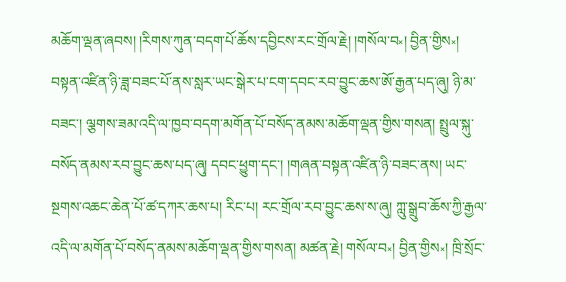མཆོག་ལྡན་ཞབས། །རིགས་ཀུན་བདག་པོ་ཆོས་དབྱིངས་རང་གྲོལ་རྗེ། །གསོལ་བ༝། བྱིན་གྱིས༝། བསྟན་འཛིན་ཉི་ཟླ་བཟང་པོ་ནས་སླར་ཡང་སྒེར་པ་ངག་དབང་རབ་བྱུང་ཆས་ཨོ་རྒྱན་པད་ཞུ། ཉི་མ་བཟང་། ལྕགས་ཟམ་འདི་ལ་ཁྱབ་བདག་མགོན་པོ་བསོད་ནམས་མཆོག་ལྡན་གྱིས་གསན། སྤྲུལ་སྐུ་བསོད་ནམས་རབ་བྱུང་ཆས་པད་ཞུ། དབང་ཕྱུག་དང་། །གཞན་བསྟན་འཛིན་ཉི་བཟང་ནས། ཡང་སྔགས་འཆང་ཆེན་པོ་ཚ་དཀར་ཆས་པ། རིང་པ། རང་གྲོལ་རབ་བྱུང་ཆས་ས་ཞུ། ཀླུ་སྒྲུབ་ཆོས་ཀྱི་རྒྱལ་འདི་ལ་མགོན་པོ་བསོད་ནམས་མཆོག་ལྡན་གྱིས་གསན། མཚན་རྗེ། གསོལ་བ༝། བྱིན་གྱིས༝། ཁྲི་སྲོང་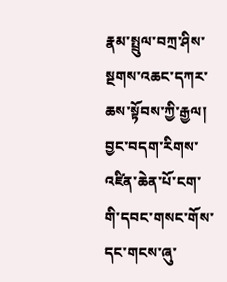རྣམ་སྤྲུལ་བཀྲ་ཤིས་སྔགས་འཆང་དཀར་ཆས་སྟོབས་ཀྱི་རྒྱལ། བྱང་བདག་རིགས་འཛིན་ཆེན་པོ་ངག་གི་དབང་གསང་གོས་དང་གངས་ཞུ་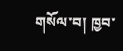གསོལ་བ། ཁྱབ་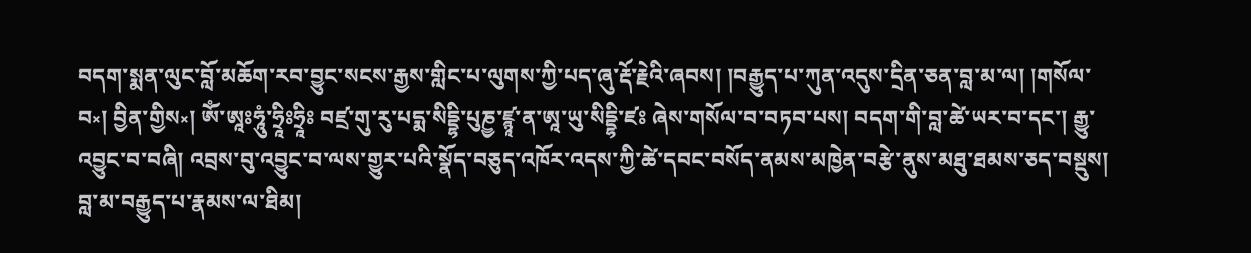བདག་སྨན་ལུང་བློ་མཆོག་རབ་བྱུང་སངས་རྒྱས་གླིང་པ་ལུགས་ཀྱི་པད་ཞུ་རྡོ་རྗེའི་ཞབས། །བརྒྱུད་པ་ཀུན་འདུས་དྲིན་ཅན་བླ་མ་ལ། །གསོལ་བ༝། བྱིན་གྱིས༝། ཨོཾ་ཨཱཿཧཱུཾ་ཧྲཱིཿཧྲཱིཿ བཛྲ་གུ་རུ་པདྨ་སིདྡྷི་པུཎྱ་ཛྙཱ་ན་ཨཱ་ཡུ་སིདྡྷི་ཛཿ ཞེས་གསོལ་བ་བཏབ་པས། བདག་གི་བླ་ཚེ་ཡར་བ་དང་། རྒྱུ་འབྱུང་བ་བཞི། འབྲས་བུ་འབྱུང་བ་ལས་གྱུར་པའི་སྣོད་བཅུད་འཁོར་འདས་ཀྱི་ཚེ་དབང་བསོད་ནམས་མཁྱེན་བརྩེ་ནུས་མཐུ་ཐམས་ཅད་བསྡུས། བླ་མ་བརྒྱུད་པ་རྣམས་ལ་ཐིམ།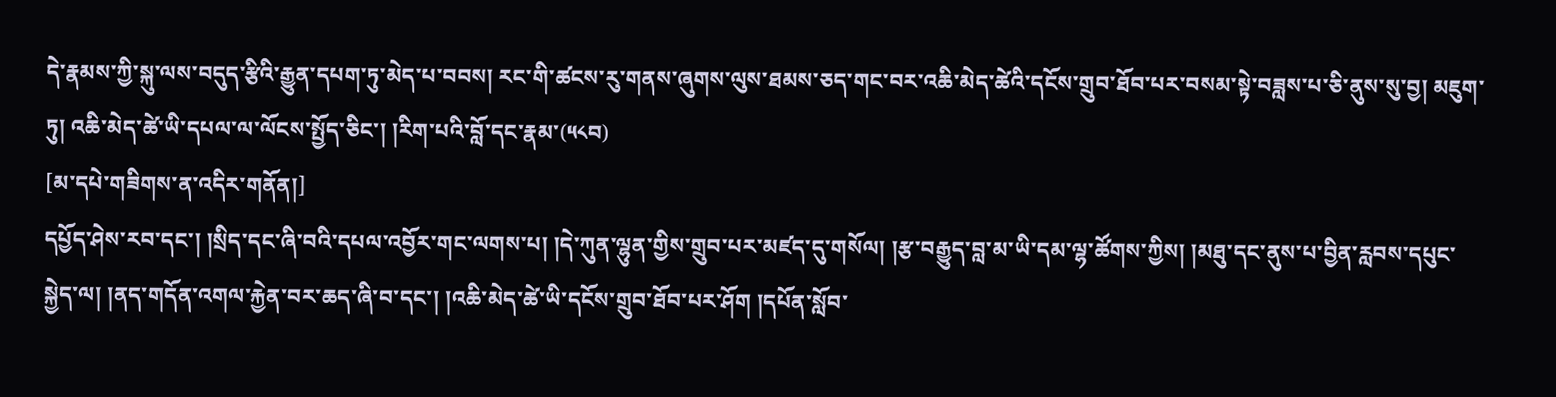དེ་རྣམས་ཀྱི་སྐུ་ལས་བདུད་རྩིའི་རྒྱུན་དཔག་ཏུ་མེད་པ་བབས། རང་གི་ཚངས་རུ་གནས་ཞུགས་ལུས་ཐམས་ཅད་གང་བར་འཆི་མེད་ཚེའི་དངོས་གྲུབ་ཐོབ་པར་བསམ་སྟེ་བཟླས་པ་ཅི་ནུས་སུ་བྱ། མཇུག་ཏུ། འཆི་མེད་ཚེ་ཡི་དཔལ་ལ་ལོངས་སྤྱོད་ཅིང་། །རིག་པའི་བློ་དང་རྣམ་(༥༨བ)
[མ་དཔེ་གཟིགས་ན་འདིར་གནོན།]
དཔྱོད་ཤེས་རབ་དང་། །སྲིད་དང་ཞི་བའི་དཔལ་འབྱོར་གང་ལགས་པ། །དེ་ཀུན་ལྷུན་གྱིས་གྲུབ་པར་མཛད་དུ་གསོལ། །རྩ་བརྒྱུད་བླ་མ་ཡི་དམ་ལྷ་ཚོགས་ཀྱིས། །མཐུ་དང་ནུས་པ་བྱིན་རླབས་དཔུང་སྐྱེད་ལ། །ནད་གདོན་འགལ་རྐྱེན་བར་ཆད་ཞི་བ་དང་། །འཆི་མེད་ཚེ་ཡི་དངོས་གྲུབ་ཐོབ་པར་ཤོག །དཔོན་སློབ་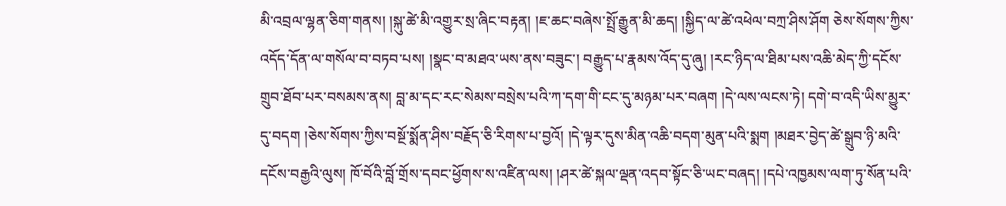མི་འབྲལ་ལྷན་ཅིག་གནས། །སྐུ་ཚེ་མི་འགྱུར་སྲ་ཞིང་བརྟན། །ཇ་ཆང་བཞེས་སྤྲོ་རྒྱུན་མི་ཆད། །སྐྱིད་ལ་ཚེ་འཕེལ་བཀྲ་ཤིས་ཤོག ཅེས་སོགས་ཀྱིས་འདོད་དོན་ལ་གསོལ་བ་བཏབ་པས། །སྣང་བ་མཐའ་ཡས་ནས་བཟུང་། བརྒྱུད་པ་རྣམས་འོད་དུ་ཞུ། །རང་ཉིད་ལ་ཐིམ་པས་འཆི་མེད་ཀྱི་དངོས་གྲུབ་ཐོབ་པར་བསམས་ནས། བླ་མ་དང་རང་སེམས་བསྲེས་པའི་ཀ་དག་གི་ངང་དུ་མཉམ་པར་བཞག །དེ་ལས་ལངས་ཏེ། དགེ་བ་འདི་ཡིས་མྱུར་དུ་བདག །ཅེས་སོགས་ཀྱིས་བསྔོ་སྨོན་ཤིས་བརྗོད་ཅི་རིགས་པ་བྱའོ། །དེ་ལྟར་དུས་མིན་འཆི་བདག་མུན་པའི་སྨག །མཐར་བྱེད་ཚེ་སྒྲུབ་ཉི་མའི་དངོས་བརྒྱའི་ལུས། ཁོ་བོའི་བློ་གྲོས་དབང་ཕྱོགས་ས་འཛིན་ལས། །ཤར་ཚེ་སྐལ་ལྡན་འདབ་སྟོང་ཅི་ཡང་བཞད། །དཔེ་འཁྱམས་ལག་ཏུ་སོན་པའི་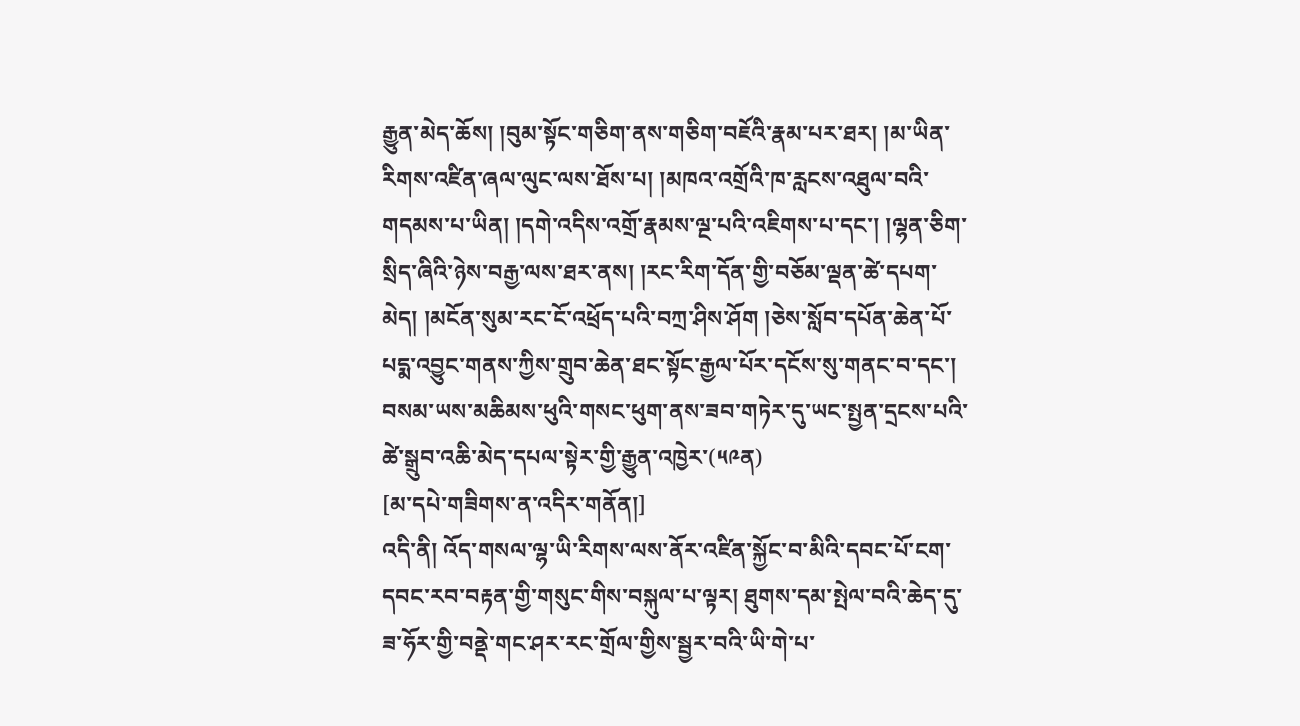རྒྱུན་མེད་ཆོས། །བུམ་སྟོང་གཅིག་ནས་གཅིག་བཇོའི་རྣམ་པར་ཐར། །མ་ཡིན་རིགས་འཛིན་ཞལ་ལུང་ལས་ཐོས་པ། །མཁའ་འགྲོའི་ཁ་རླངས་འཐུལ་བའི་གདམས་པ་ཡིན། །དགེ་འདིས་འགྲོ་རྣམས་ལྔ་པའི་འཇིགས་པ་དང་། །ལྷན་ཅིག་སྲིད་ཞིའི་ཉེས་བརྒྱ་ལས་ཐར་ནས། །རང་རིག་དོན་གྱི་བཅོམ་ལྡན་ཚེ་དཔག་མེད། །མངོན་སུམ་རང་ངོ་འཕྲོད་པའི་བཀྲ་ཤིས་ཤོག །ཅེས་སློབ་དཔོན་ཆེན་པོ་པདྨ་འབྱུང་གནས་ཀྱིས་གྲུབ་ཆེན་ཐང་སྟོང་རྒྱལ་པོར་དངོས་སུ་གནང་བ་དང་། བསམ་ཡས་མཆིམས་ཕུའི་གསང་ཕུག་ནས་ཟབ་གཏེར་དུ་ཡང་སྤྱན་དྲངས་པའི་ཚེ་སྒྲུབ་འཆི་མེད་དཔལ་སྟེར་གྱི་རྒྱུན་འཁྱེར་(༥༩ན)
[མ་དཔེ་གཟིགས་ན་འདིར་གནོན།]
འདི་ནི། འོད་གསལ་ལྷ་ཡི་རིགས་ལས་ནོར་འཛིན་སྐྱོང་བ་མིའི་དབང་པོ་ངག་དབང་རབ་བརྟན་གྱི་གསུང་གིས་བསྐུལ་པ་ལྟར། ཐུགས་དམ་སྤེལ་བའི་ཆེད་དུ་ཟ་ཧོར་གྱི་བནྡེ་གང་ཤར་རང་གྲོལ་གྱིས་སྦྱར་བའི་ཡི་གེ་པ་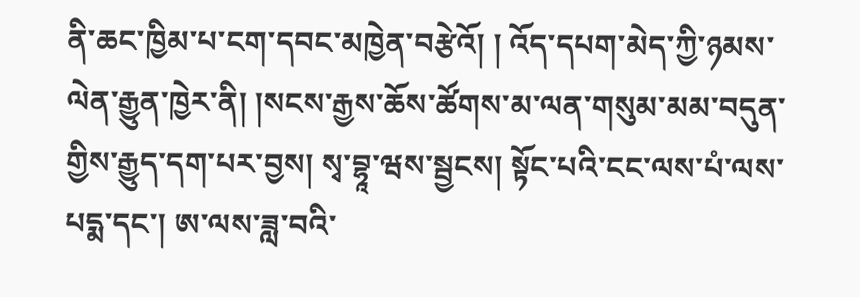ནི་ཆང་ཁྱིམ་པ་ངག་དབང་མཁྱེན་བརྩེའོ། ། འོད་དཔག་མེད་ཀྱི་ཉམས་ལེན་རྒྱུན་ཁྱེར་ནི། །སངས་རྒྱས་ཆོས་ཚོགས་མ་ལན་གསུམ་མམ་བདུན་གྱིས་རྒྱུད་དག་པར་བྱས། སྭ་བྷཱ་ཝས་སྦྱངས། སྟོང་པའི་ངང་ལས་པཾ་ལས་པདྨ་དང་། ཨ་ལས་ཟླ་བའི་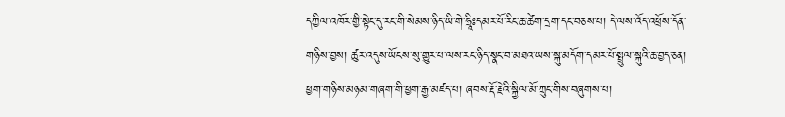དཀྱིལ་འཁོར་གྱི་སྟེང་དུ་རང་གི་སེམས་ཉིད་ཡི་གེ་ཧྲཱིཿདམར་པོ་རིང་ཆ་ཚེག་དྲག་དང་བཅས་པ། དེ་ལས་འོད་འཕྲོས་དོན་གཉིས་བྱས། ཚུར་འདུས་ཡོངས་སུ་གྱུར་པ་ལས་རང་ཉིད་སྣང་བ་མཐའ་ཡས་སྐུ་མདོག་དམར་པོ་སྤྲུལ་སྐུའི་ཆ་བྱད་ཅན། ཕྱག་གཉིས་མཉམ་གཞག་གི་ཕྱག་རྒྱ་མཛད་པ། ཞབས་རྡོ་རྗེའི་སྐྱིལ་མོ་ཀྲུང་གིས་བཞུགས་པ།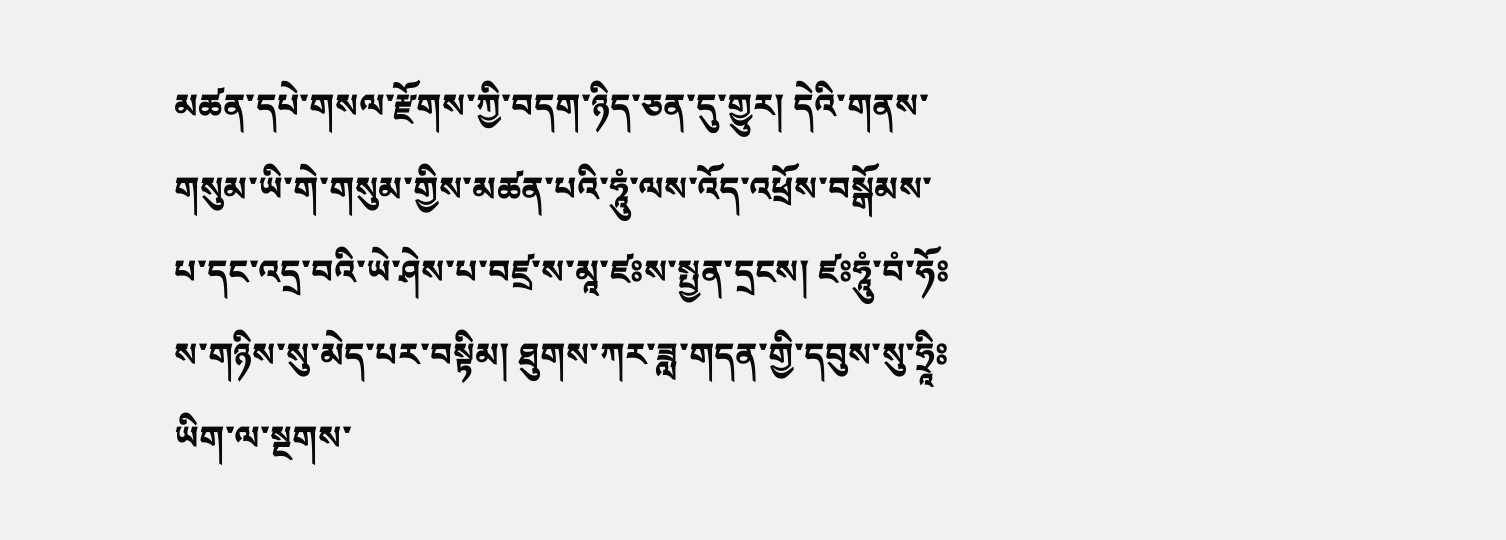མཚན་དཔེ་གསལ་རྫོགས་ཀྱི་བདག་ཉིད་ཅན་དུ་གྱུར། དེའི་གནས་གསུམ་ཡི་གེ་གསུམ་གྱིས་མཚན་པའི་ཧཱུཾ་ལས་འོད་འཕྲོས་བསྒོམས་པ་དང་འདྲ་བའི་ཡེ་ཤེས་པ་བཛྲ་ས་མཱ་ཛཿས་སྤྱན་དྲངས། ཛཿཧཱུཾ་བཾ་ཧོཿས་གཉིས་སུ་མེད་པར་བསྟིམ། ཐུགས་ཀར་ཟླ་གདན་གྱི་དབུས་སུ་ཧྲཱིཿཡིག་ལ་སྔགས་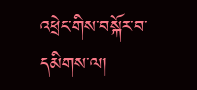འཕྲེང་གིས་བསྐོར་བ་དམིགས་ལ།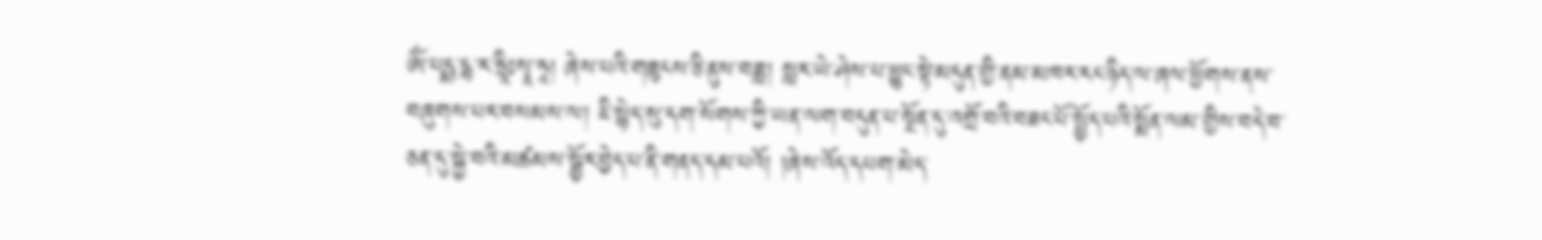ཨོཾ་པདྨ་དྷ་ར་ཧྲཱིཿསྭཱ་ཧཱ། ཞེས་པའི་གཟུངས་ཅི་ནུས་བཟླ། སླར་ཡེ་ཤེས་པ་ཕྱུང་སྟེ་མདུན་གྱི་ནམ་མཁར་རང་ཉིད་ལ་ཞལ་ཕྱོགས་ནས་བཞུགས་པར་བསམས་ལ། ཇི་སྙེད་སུ་དག་སོགས་ཀྱི་ཡན་ལག་བདུན་པ་སྔོན་དུ་འགྲོ་བའི་བཟང་པོ་སྤྱོད་པའི་སྨོན་ལམ་གྱིས་བདེ་བ་ཅན་དུ་སྐྱེ་བའི་མཚམས་སྦྱོར་བྱེད་པ་ནི་གནད་དམ་པའོ། །ཞེས་འོད་དཔག་མེད་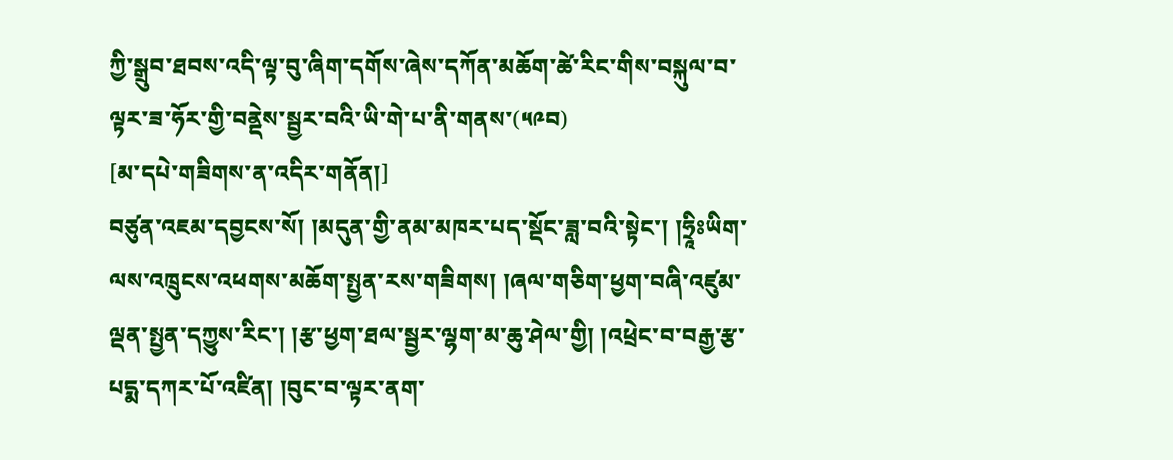ཀྱི་སྒྲུབ་ཐབས་འདི་ལྟ་བུ་ཞིག་དགོས་ཞེས་དཀོན་མཆོག་ཚེ་རིང་གིས་བསྐུལ་བ་ལྟར་ཟ་ཧོར་གྱི་བནྡེས་སྦྱར་བའི་ཡི་གེ་པ་ནི་གནས་(༥༩བ)
[མ་དཔེ་གཟིགས་ན་འདིར་གནོན།]
བཙུན་འཇམ་དབྱངས་སོ། །མདུན་གྱི་ནམ་མཁར་པད་སྡོང་ཟླ་བའི་སྟེང་། །ཧྲཱིཿཡིག་ལས་འཁྲུངས་འཕགས་མཆོག་སྤྱན་རས་གཟིགས། །ཞལ་གཅིག་ཕྱག་བཞི་འཛུམ་ལྡན་སྤྱན་དཀྱུས་རིང་། །རྩ་ཕྱག་ཐལ་སྦྱར་ལྷག་མ་ཆུ་ཤེལ་གྱི། །འཕྲེང་བ་བརྒྱ་རྩ་པདྨ་དཀར་པོ་འཛིན། །བུང་བ་ལྟར་ནག་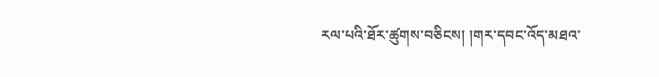རལ་པའི་ཐོར་ཚུགས་བཅིངས། །གར་དབང་འོད་མཐའ་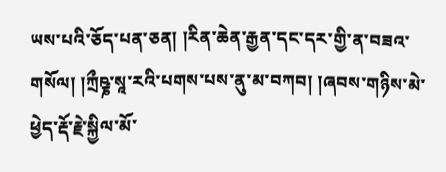ཡས་པའི་ཅོད་པན་ཅན། །རིན་ཆེན་རྒྱན་དང་དར་གྱི་ན་བཟའ་གསོལ། །ཀྲྀཥྞ་སཱ་རའི་པགས་པས་ནུ་མ་བཀབ། །ཞབས་གཉིས་མེ་ཕྱེད་རྡོ་རྗེ་སྐྱིལ་མོ་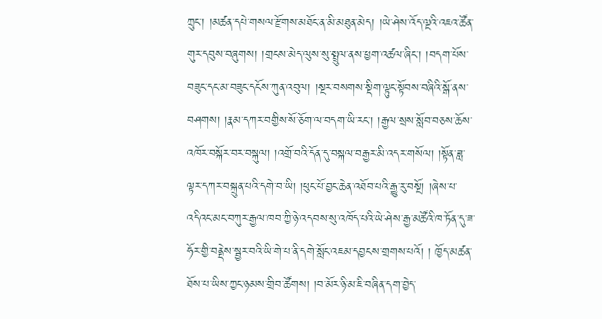ཀྲུང་། །མཚན་དཔེ་གསལ་རྫོགས་མཐོང་ན་མི་མཐུན་མེད། །ཡེ་ཤེས་འོད་ལྔའི་འཇའ་ཚོན་གུར་དབུས་བཞུགས། །གྲངས་མེད་ལུས་སུ་སྤྲུལ་ནས་ཕྱག་འཚལ་ཞིང་། །བདག་པོས་བཟུང་དང་མ་བཟུང་དངོས་ཀུན་འབུལ། །སྔར་བསགས་སྡིག་ལྟུང་སྟོབས་བཞིའི་སྒོ་ནས་བཤགས། །རྣམ་དཀར་བགྱིས་སོ་ཅོག་ལ་བདག་ཡི་རང་། །རྒྱལ་སྲས་སློབ་བཅས་ཆོས་འཁོར་བསྐོར་བར་བསྐུལ། །འགྲོ་བའི་དོན་དུ་བསྐལ་བརྒྱར་མི་འདར་གསོལ། །སྟོན་ཟླ་ལྟར་དཀར་བསྐྲུན་པའི་དགེ་བ་ཡི། །ཕུང་པོ་བྱང་ཆེན་འཐོབ་པའི་རྒྱུ་རུ་བསྔོ། །ཞེས་པ་འདིའང་མང་བཀུར་རྒྱལ་ཁབ་ཀྱི་ཉེ་འདབས་སུ་འཁོད་པའི་ཡེ་ཤེས་རྒྱ་མཚོའི་ཁ་ཏོན་དུ་ཟ་ཧོར་གྱི་བནྡེས་སྦྱར་བའི་ཡི་གེ་པ་ནི་དགེ་སློང་འཇམ་དབྱངས་གྲགས་པའོ། ། ཁྱོད་མཚན་ཐོས་པ་ཡིས་ཀྱང་ཉམས་གྲིབ་ཚོགས། །བ་མོར་ཉི་མ་ཇི་བཞིན་དག་བྱེད་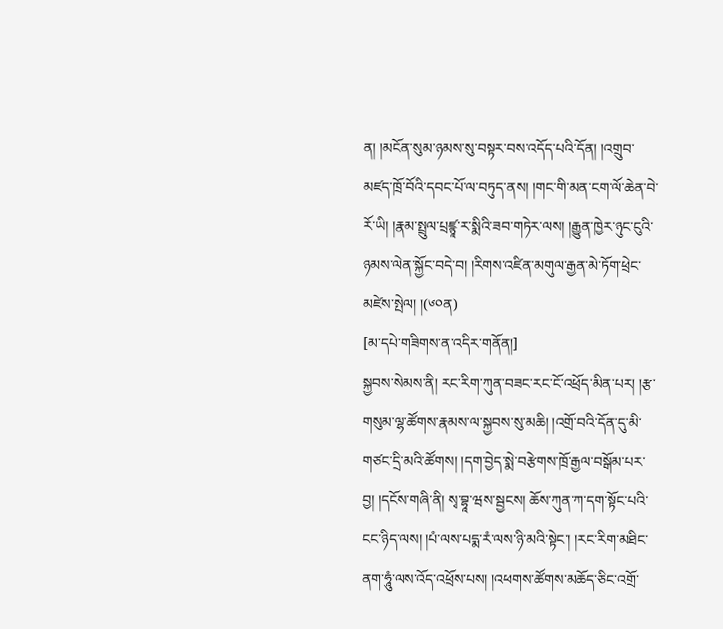ན། །མངོན་སུམ་ཉམས་སུ་བསྟར་བས་འདོད་པའི་དོན། །འགྲུབ་མཛད་ཁྲོ་བོའི་དབང་པོ་ལ་བཏུད་ནས། །གང་གི་མན་ངག་ལོ་ཆེན་བེ་རོ་ཡི། །རྣམ་སྤྲུལ་པྲཛྙཱ་ར་སྨིའི་ཟབ་གཏེར་ལས། །རྒྱུན་ཁྱེར་ཉུང་ངུའི་ཉམས་ལེན་སྐྱོང་བདེ་བ། །རིགས་འཛིན་མགུལ་རྒྱན་མེ་ཏོག་ཕྲེང་མཛེས་སྤེལ། །(༦༠ན)
[མ་དཔེ་གཟིགས་ན་འདིར་གནོན།]
སྐྱབས་སེམས་ནི། རང་རིག་ཀུན་བཟང་རང་ངོ་འཕྲོད་མིན་པར། །རྩ་གསུམ་ལྷ་ཚོགས་རྣམས་ལ་སྐྱབས་སུ་མཆི། །འགྲོ་བའི་དོན་དུ་མི་གཙང་དྲི་མའི་ཚོགས། །དག་བྱེད་སྨེ་བརྩེགས་ཁྲོ་རྒྱལ་བསྒོམ་པར་བྱ། །དངོས་གཞི་ནི། སྭ་བྷཱ་ཝས་སྦྱངས། ཆོས་ཀུན་ཀ་དག་སྟོང་པའི་ངང་ཉིད་ལས། །པཾ་ལས་པདྨ་རཾ་ལས་ཉི་མའི་སྟེང་། །རང་རིག་མཐིང་ནག་ཧཱུཾ་ལས་འོད་འཕྲོས་པས། །འཕགས་ཚོགས་མཆོད་ཅིང་འགྲོ་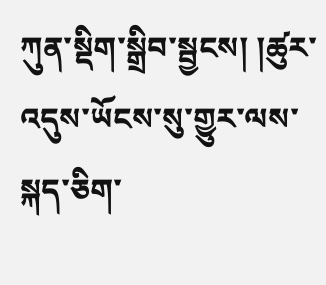ཀུན་སྡིག་སྒྲིབ་སྦྱངས། །ཚུར་འདུས་ཡོངས་སུ་གྱུར་ལས་སྐད་ཅིག་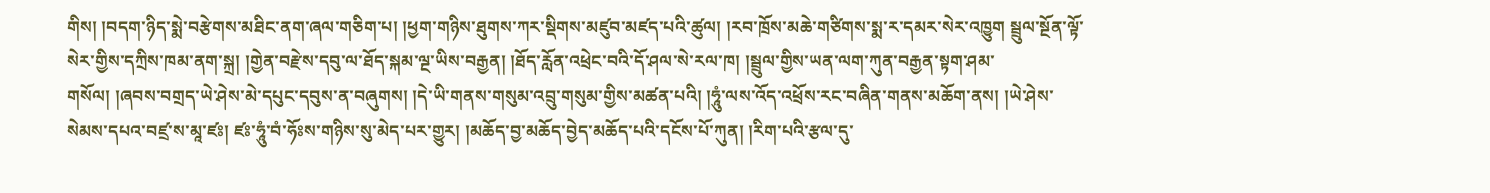གིས། །བདག་ཉིད་སྨེ་བརྩེགས་མཐིང་ནག་ཞལ་གཅིག་པ། །ཕྱག་གཉིས་ཐུགས་ཀར་སྡིགས་མཛུབ་མཛད་པའི་ཚུལ། །རབ་ཁྲོས་མཆེ་གཙིགས་སྨ་ར་དམར་སེར་འཁྱུག སྦྲུལ་སྔོན་ལྟོ་སེར་གྱིས་དཀྲིས་ཁམ་ནག་སྐྲ། །གྱེན་བརྫེས་དབུ་ལ་ཐོད་སྐམ་ལྔ་ཡིས་བརྒྱན། །ཐོད་རློན་འཕྲེང་བའི་དོ་ཤལ་སེ་རལ་ཁ། །སྦྲུལ་གྱིས་ཡན་ལག་ཀུན་བརྒྱན་སྟག་ཤམ་གསོལ། །ཞབས་བགྲད་ཡེ་ཤེས་མེ་དཔུང་དབུས་ན་བཞུགས། །དེ་ཡི་གནས་གསུམ་འབྲུ་གསུམ་གྱིས་མཚན་པའི། །ཧཱུཾ་ལས་འོད་འཕྲོས་རང་བཞིན་གནས་མཆོག་ནས། །ཡེ་ཤེས་སེམས་དཔའ་བཛྲ་ས་མཱ་ཛཿ། ཛཿ་ཧཱུཾ་བཾ་ཧོཿས་གཉིས་སུ་མེད་པར་གྱུར། །མཆོད་བྱ་མཆོད་བྱེད་མཆོད་པའི་དངོས་པོ་ཀུན། །རིག་པའི་རྩལ་དུ་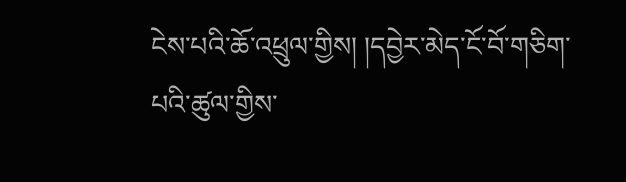ངེས་པའི་ཆོ་འཕྲུལ་གྱིས། །དབྱེར་མེད་ངོ་བོ་གཅིག་པའི་ཚུལ་གྱིས་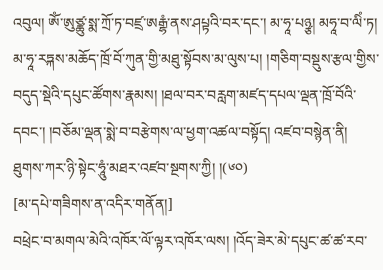འབུལ། ཨོཾ་ཨུཙྪུ་སྨ་ཀྲོ་ཏ་བཛྲ་ཨརྒྷཾ་ནས་ཤཔྟའི་བར་དང་། མ་ཧཱ་པཉྩ། མཧཱ་བ་ལིཾ་ཏ། མ་ཧཱ་རཏྐས་མཆོད་ཁྲོ་བོ་ཀུན་གྱི་མཐུ་སྟོབས་མ་ལུས་པ། །གཅིག་བསྡུས་རྩལ་གྱིས་བདུད་སྡེའི་དཔུང་ཚོགས་རྣམས། །ཐལ་བར་བརླག་མཛད་དཔལ་ལྡན་ཁྲོ་བོའི་དབང་། །བཅོམ་ལྡན་སྨེ་བ་བརྩེགས་ལ་ཕྱག་འཚལ་བསྟོད། འཛབ་བསྙེན་ནི། ཐུགས་ཀར་ཉི་སྟེང་ཧཱུཾ་མཐར་འཛབ་སྔགས་ཀྱི། །(༦༠)
[མ་དཔེ་གཟིགས་ན་འདིར་གནོན།]
བཕྲེང་བ་མགལ་མེའི་འཁོར་ལོ་ལྟར་འཁོར་ལས། །འོད་ཟེར་མེ་དཔུང་ཚ་ཚ་རབ་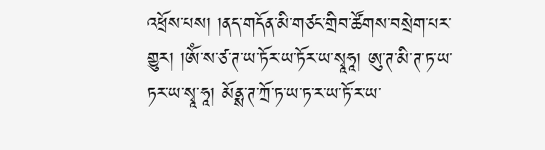འཕྲོས་པས། །ནད་གདོན་མི་གཙང་གྲིབ་ཚོགས་བསྲེག་པར་གྱུར། །ཨོཾ་ས་ཙ་ཊ་ཡ་ཏོར་ཡ་ཏོར་ཡ་སྭཱཧཱ། ཨུ་ཊ་མི་ཊ་ཏ་ཡ་ཏར་ཡ་སྭཱ་ཧཱ། མོནྶ་ཊ་ཀྲོ་ཏ་ཡ་ཏ་ར་ཡ་ཏོ་ར་ཡ་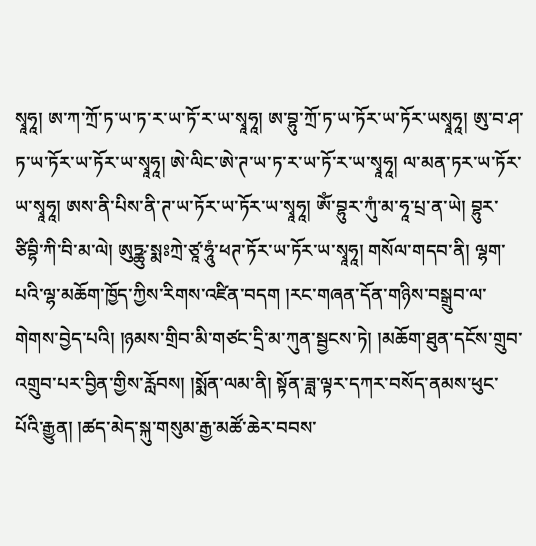སྭཱཧཱ། ཨ་ཀ་ཀྲོ་ཏ་ཡ་ཏ་ར་ཡ་ཏོ་ར་ཡ་སྭཱཧཱ། ཨ་བྷུ་ཀྲོ་ཏ་ཡ་ཏོར་ཡ་ཏོར་ཡསྭཱཧཱ། ཨུ་བ་ཤ་ཏ་ཡ་ཏོར་ཡ་ཏོར་ཡ་སྭཱཧཱ། ཨེ་ལིང་ཨེ་ཊ་ཡ་ཏ་ར་ཡ་ཏོ་ར་ཡ་སྭཱཧཱ། ལ་མན་ཏར་ཡ་ཏོར་ཡ་སྭཱཧཱ། ཨས་ནི་པིས་ནི་ཊ་ཡ་ཏོར་ཡ་ཏོར་ཡ་སྭཱཧཱ། ཨོཾ་བྷུར་ཀུཾ་མ་ཧཱ་པྲ་ན་ཡེ། བྷུར་ཙིབྷི་ཀི་བི་མ་ལེ། ཨུཏྪུ་སྨཿཀྲེ་ཙཱ་ཧཱུཾ་ཕཊ་ཏོར་ཡ་ཏོར་ཡ་སྭཱཧཱ། གསོལ་གདབ་ནི། ལྷག་པའི་ལྷ་མཆོག་ཁྱོད་ཀྱིས་རིགས་འཛིན་བདག །རང་གཞན་དོན་གཉིས་བསྒྲུབ་ལ་གེགས་བྱེད་པའི། །ཉམས་གྲིབ་མི་གཙང་དྲི་མ་ཀུན་སྦྱངས་ཏེ། །མཆོག་ཐུན་དངོས་གྲུབ་འགྲུབ་པར་བྱིན་གྱིས་རློབས། །སྨོན་ལམ་ནི། སྟོན་ཟླ་ལྟར་དཀར་བསོད་ནམས་ཕུང་པོའི་རྒྱུན། །ཚད་མེད་སྐུ་གསུམ་རྒྱ་མཚོ་ཆེར་བབས་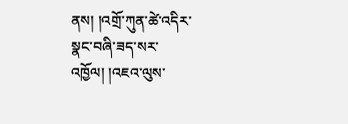ནས། །འགྲོ་ཀུན་ཚེ་འདིར་སྣང་བཞི་ཟད་སར་འཁྱོལ། །འཇའ་ལུས་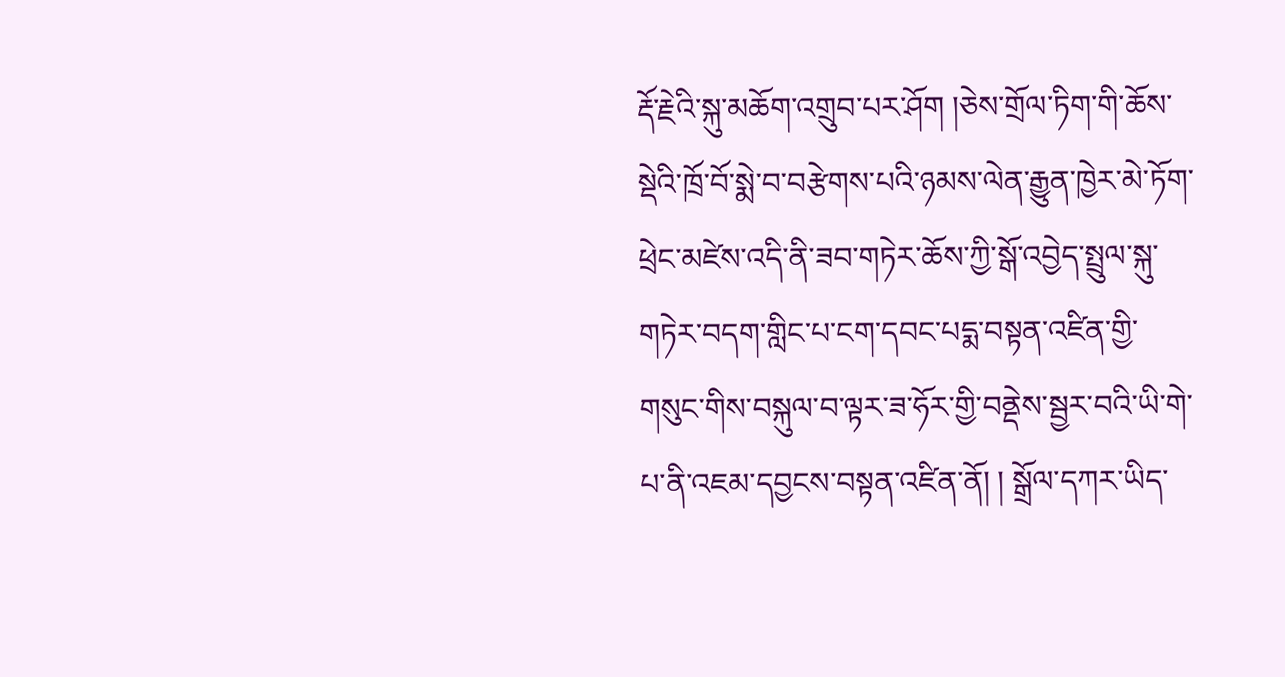རྡོ་རྗེའི་སྐུ་མཆོག་འགྲུབ་པར་ཤོག །ཅེས་གྲོལ་ཏིག་གི་ཆོས་སྡེའི་ཁྲོ་བོ་སྨེ་བ་བརྩེགས་པའི་ཉམས་ལེན་རྒྱུན་ཁྱེར་མེ་ཏོག་ཕྲེང་མཛེས་འདི་ནི་ཟབ་གཏེར་ཆོས་ཀྱི་སྒོ་འབྱེད་སྤྲུལ་སྐུ་གཏེར་བདག་གླིང་པ་ངག་དབང་པདྨ་བསྟན་འཛིན་གྱི་གསུང་གིས་བསྐུལ་བ་ལྟར་ཟ་ཧོར་གྱི་བནྡེས་སྦྱར་བའི་ཡི་གེ་པ་ནི་འཇམ་དབྱངས་བསྟན་འཛིན་ནོ། ། སྒྲོལ་དཀར་ཡིད་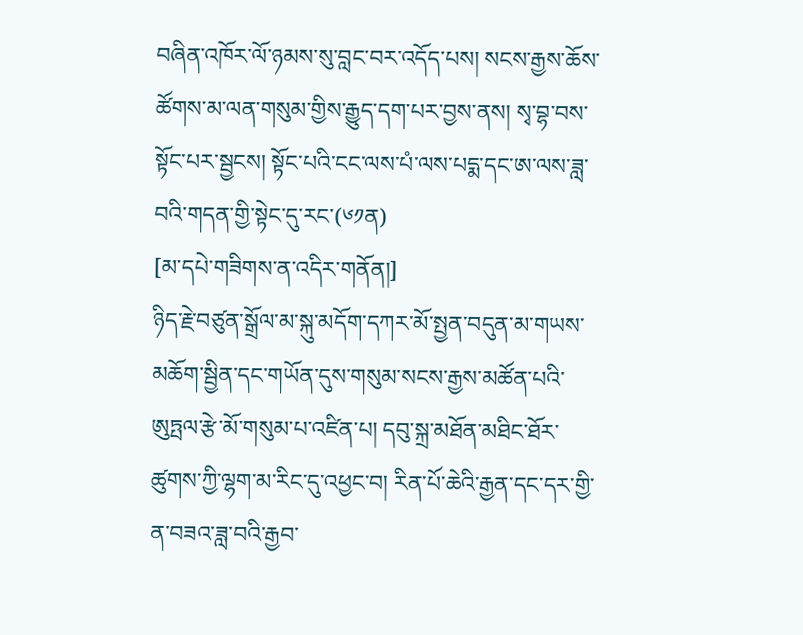བཞིན་འཁོར་ལོ་ཉམས་སུ་བླང་བར་འདོད་པས། སངས་རྒྱས་ཆོས་ཚོགས་མ་ལན་གསུམ་གྱིས་རྒྱུད་དག་པར་བྱས་ནས། སྭ་བྷ་བས་སྟོང་པར་སྦྱངས། སྟོང་པའི་ངང་ལས་པཾ་ལས་པདྨ་དང་ཨ་ལས་ཟླ་བའི་གདན་གྱི་སྟེང་དུ་རང་(༦༡ན)
[མ་དཔེ་གཟིགས་ན་འདིར་གནོན།]
ཉིད་རྗེ་བཙུན་སྒྲོལ་མ་སྐུ་མདོག་དཀར་མོ་སྤྱན་བདུན་མ་གཡས་མཆོག་སྦྱིན་དང་གཡོན་དུས་གསུམ་སངས་རྒྱས་མཚོན་པའི་ཨུཏྤལ་རྩེ་མོ་གསུམ་པ་འཛིན་པ། དབུ་སྐྲ་མཐོན་མཐིང་ཐོར་ཚུགས་ཀྱི་ལྷག་མ་རིང་དུ་འཕྱང་བ། རིན་པོ་ཆེའི་རྒྱན་དང་དར་གྱི་ན་བཟའ་ཟླ་བའི་རྒྱབ་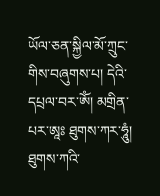ཡོལ་ཅན་སྐྱིལ་མོ་ཀྲུང་གིས་བཞུགས་པ། དེའི་དཔྲལ་བར་ཨོཾ། མགྲིན་པར་ཨཱཿ ཐུགས་ཀར་ཧཱུཾ། ཐུགས་ཀའི་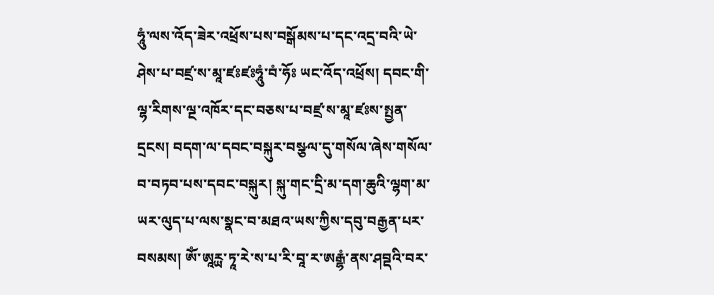ཧཱུཾ་ལས་འོད་ཟེར་འཕྲོས་པས་བསྒོམས་པ་དང་འདྲ་བའི་ཡེ་ཤེས་པ་བཛྲ་ས་མཱ་ཛཿཛཿཧཱུཾ་བཾ་ཧོཿ ཡང་འོད་འཕྲོས། དབང་གི་ལྷ་རིགས་ལྔ་འཁོར་དང་བཅས་པ་བཛྲ་ས་མཱ་ཛཿས་སྤྱན་དྲངས། བདག་ལ་དབང་བསྐུར་བསྩལ་དུ་གསོལ་ཞེས་གསོལ་བ་བཏབ་པས་དབང་བསྐུར། སྐུ་གང་དྲི་མ་དག་ཆུའི་ལྷག་མ་ཡར་ལུད་པ་ལས་སྣང་བ་མཐའ་ཡས་ཀྱིས་དབུ་བརྒྱན་པར་བསམས། ཨོཾ་ཨཱཪྻ་ཏཱ་རེ་ས་པ་རི་བཱ་ར་ཨརྒྷཾ་ནས་ཤབྡའི་བར་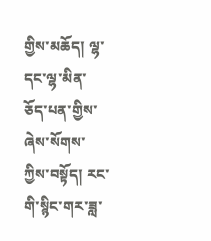གྱིས་མཆོད། ལྷ་དང་ལྷ་མིན་ཅོད་པན་གྱིས་ཞེས་སོགས་ཀྱིས་བསྟོད། རང་གི་སྙིང་གར་ཟླ་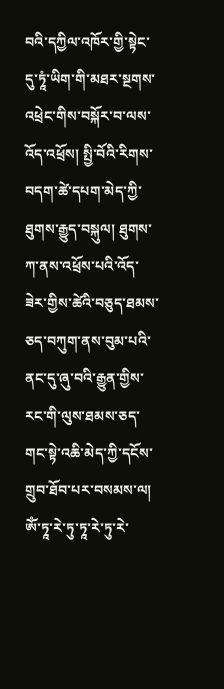བའི་དཀྱིལ་འཁོར་གྱི་སྟེང་དུ་ཏཱཾ་ཡིག་གི་མཐར་སྔགས་འཕྲེང་གིས་བསྐོར་བ་ལས་འོད་འཕྲོས། སྤྱི་བོའི་རིགས་བདག་ཚེ་དཔག་མེད་ཀྱི་ཐུགས་རྒྱུད་བསྐུལ། ཐུགས་ཀ་ནས་འཕྲོས་པའི་འོད་ཟེར་གྱིས་ཚེའི་བཅུད་ཐམས་ཅད་བཀུག་ནས་བུམ་པའི་ནང་དུ་ཞུ་བའི་རྒྱུན་གྱིས་རང་གི་ལུས་ཐམས་ཅད་གང་སྟེ་འཆི་མེད་ཀྱི་དངོས་གྲུབ་ཐོབ་པར་བསམས་ལ། ཨོཾ་ཏཱ་རེ་ཏུ་ཏཱ་རེ་ཏུ་རེ་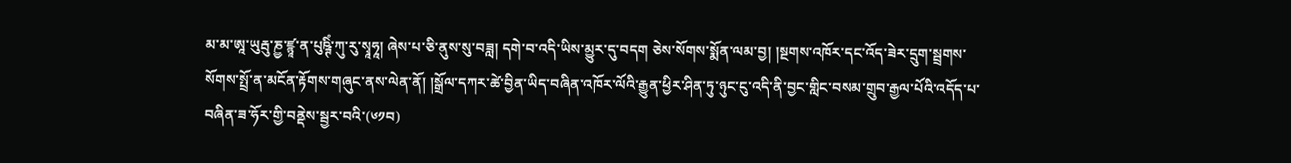མ་མ་ཨཱ་ཡུརྦུ་ཎྱ་ཛྙཱ་ན་པུཥྚིཾ་ཀུ་རུ་སྭཱཧཱ། ཞེས་པ་ཅི་ནུས་སུ་བཟླ། དགེ་བ་འདི་ཡིས་མྱུར་དུ་བདག ཅེས་སོགས་སྨོན་ལམ་བྱ། །སྔགས་འཁོར་དང་འོད་ཟེར་དྲུག་སྦྲགས་སོགས་སྤྲོ་ན་མངོན་རྟོགས་གཞུང་ནས་ལེན་ནོ། །སྒྲོལ་དཀར་ཚེ་བྱིན་ཡིད་བཞིན་འཁོར་ལོའི་རྒྱུན་ཕྱིར་ཤིན་ཏུ་ཉུང་ངུ་འདི་ནི་བྱང་གླིང་བསམ་གྲུབ་རྒྱལ་པོའི་འདོད་པ་བཞིན་ཟ་ཧོར་གྱི་བནྡེས་སྦྱར་བའི་(༦༡བ)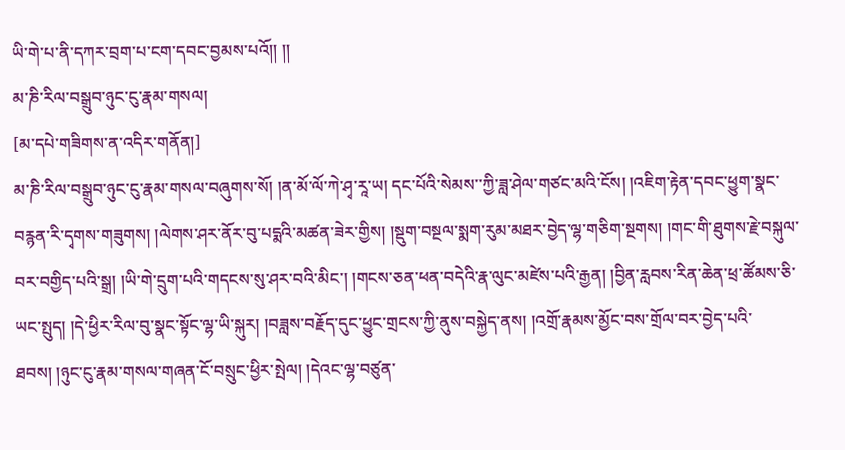ཡི་གེ་པ་ནི་དཀར་བྲག་པ་ངག་དབང་བྱམས་པའོ།། །།
མ་ཎི་རིལ་བསྒྲུབ་ཉུང་ངུ་རྣམ་གསལ།
[མ་དཔེ་གཟིགས་ན་འདིར་གནོན།]
མ་ཎི་རིལ་བསྒྲུབ་ཉུང་ངུ་རྣམ་གསལ་བཞུགས་སོ། །ན་མོ་ལོ་ཀེ་ཤྭ་རཱ་ཡ། དང་པོའི་སེམས་་ཀྱི་ཟླ་ཤེལ་གཙང་མའི་ངོས། །འཇིག་རྟེན་དབང་ཕྱུག་སྣང་བརྙན་རི་དྭགས་གཟུགས། །ལེགས་ཤར་ནོར་བུ་པདྨའི་མཚན་ཟེར་གྱིས། །སྡུག་བསྔལ་སྨག་རུམ་མཐར་བྱེད་ལྷ་གཅིག་སྔགས། །གང་གི་ཐུགས་རྗེ་བསྐུལ་བར་བགྱིད་པའི་སྒྲ། །ཡི་གེ་དྲུག་པའི་གདངས་སུ་ཤར་བའི་མིང་། །གངས་ཅན་ཕན་བདེའི་རྣ་ལུང་མཛེས་པའི་རྒྱན། །བྱིན་རླབས་རིན་ཆེན་ཕྲ་ཚོམས་ཅི་ཡང་སྤུད། །དེ་ཕྱིར་རིལ་བུ་སྣང་སྟོང་ལྷ་ཡི་སྐུར། །བཟླས་བརྗོད་དུང་ཕྱུང་གྲངས་ཀྱི་ནུས་བསྐྱེད་ནས། །འགྲོ་རྣམས་མྱོང་བས་གྲོལ་བར་བྱེད་པའི་ཐབས། །ཉུང་ངུ་རྣམ་གསལ་གཞན་ངོ་བསྲུང་ཕྱིར་སྤེལ། །དེའང་ལྷ་བཙུན་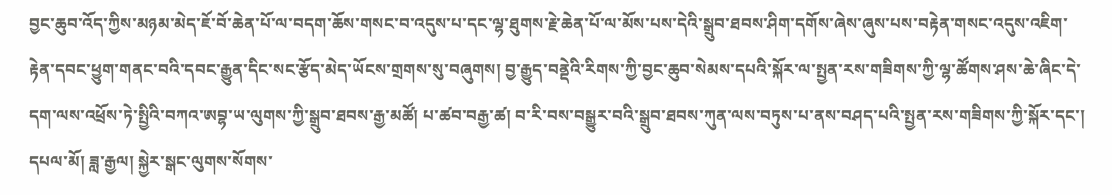བྱང་ཆུབ་འོད་ཀྱིས་མཉམ་མེད་ཇོ་བོ་ཆེན་པོ་ལ་བདག་ཆོས་གསང་བ་འདུས་པ་དང་ལྷ་ཐུགས་རྗེ་ཆེན་པོ་ལ་མོས་པས་དེའི་སྒྲུབ་ཐབས་ཤིག་དགོས་ཞེས་ཞུས་པས་བརྟེན་གསང་འདུས་འཇིག་རྟེན་དབང་ཕྱུག་གནང་བའི་དབང་རྒྱུན་དིང་སང་རྩོད་མེད་ཡོངས་གྲགས་སུ་བཞུགས། བྱ་རྒྱུད་བནྡེའི་རིགས་ཀྱི་བྱང་ཆུབ་སེམས་དཔའི་སྐོར་ལ་སྤྱན་རས་གཟིགས་ཀྱི་ལྷ་ཚོགས་ཤས་ཆེ་ཞིང་དེ་དག་ལས་འཕྲོས་ཏེ་སྤྱིའི་བཀའ་ཨབྷ་ཡ་ལུགས་ཀྱི་སྒྲུབ་ཐབས་རྒྱ་མཚོ། པ་ཚབ་བརྒྱ་ཚ། བ་རི་བས་བསྒྱུར་བའི་སྒྲུབ་ཐབས་ཀུན་ལས་བཏུས་པ་ནས་བཤད་པའི་སྤྱན་རས་གཟིགས་ཀྱི་སྐོར་དང་། དཔལ་མོ། ཟླ་རྒྱལ། སྐྱེར་སྒང་ལུགས་སོགས་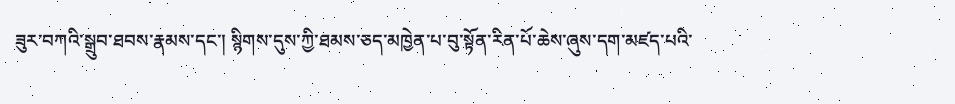ཟུར་བཀའི་སྒྲུབ་ཐབས་རྣམས་དང་། སྙིགས་དུས་ཀྱི་ཐམས་ཅད་མཁྱེན་པ་བུ་སྟོན་རིན་པོ་ཆེས་ཞུས་དག་མཛད་པའི་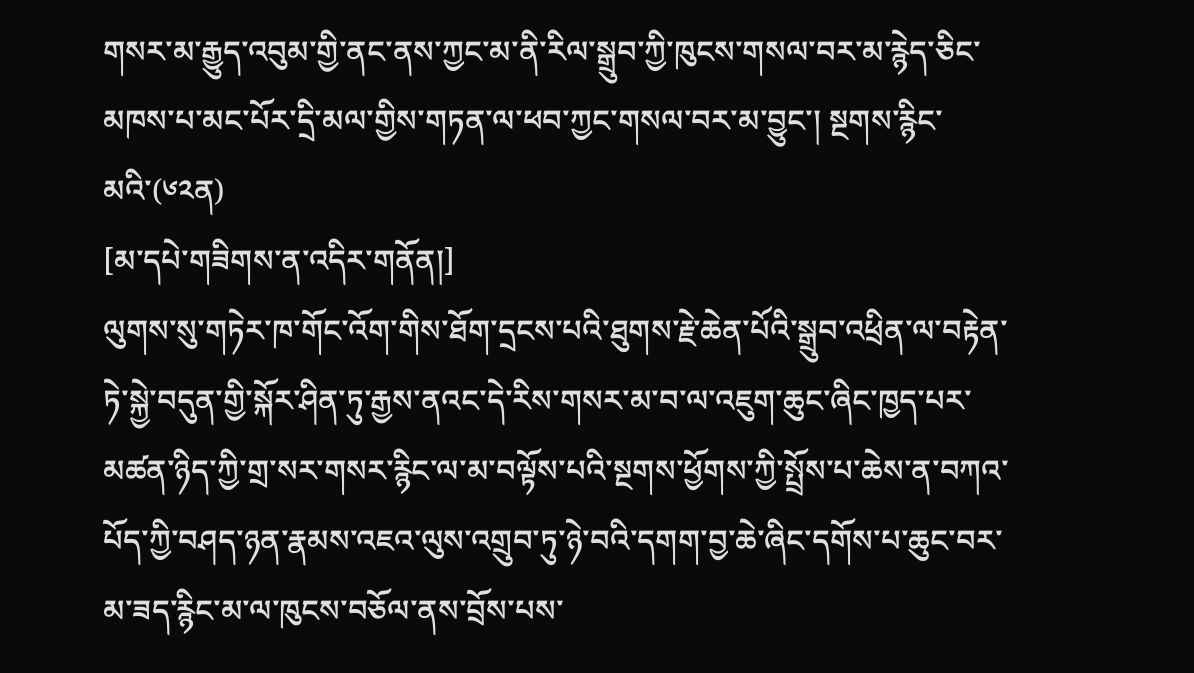གསར་མ་རྒྱུད་འབུམ་གྱི་ནང་ནས་ཀྱང་མ་ནི་རིལ་སྒྲུབ་ཀྱི་ཁུངས་གསལ་བར་མ་རྙེད་ཅིང་མཁས་པ་མང་པོར་དྲི་མལ་གྱིས་གཏན་ལ་ཕབ་ཀྱང་གསལ་བར་མ་བྱུང་། སྔགས་རྙིང་མའི་(༦༢ན)
[མ་དཔེ་གཟིགས་ན་འདིར་གནོན།]
ལུགས་སུ་གཏེར་ཁ་གོང་འོག་གིས་ཐོག་དྲངས་པའི་ཐུགས་རྗེ་ཆེན་པོའི་སྒྲུབ་འཕྲིན་ལ་བརྟེན་ཏེ་སྐྱེ་བདུན་གྱི་སྐོར་ཤིན་ཏུ་རྒྱས་ནའང་དེ་རིས་གསར་མ་བ་ལ་འཇུག་ཆུང་ཞིང་ཁྱད་པར་མཚན་ཉིད་ཀྱི་གྲ་སར་གསར་རྙིང་ལ་མ་བལྟོས་པའི་སྔགས་ཕྱོགས་ཀྱི་སྤྲོས་པ་ཆེས་ན་བཀའ་པོད་ཀྱི་བཤད་ཉན་རྣམས་འཇའ་ལུས་འགྲུབ་ཏུ་ཉེ་བའི་དགག་བྱ་ཆེ་ཞིང་དགོས་པ་ཆུང་བར་མ་ཟད་རྙིང་མ་ལ་ཁུངས་བཅོལ་ནས་བྲོས་པས་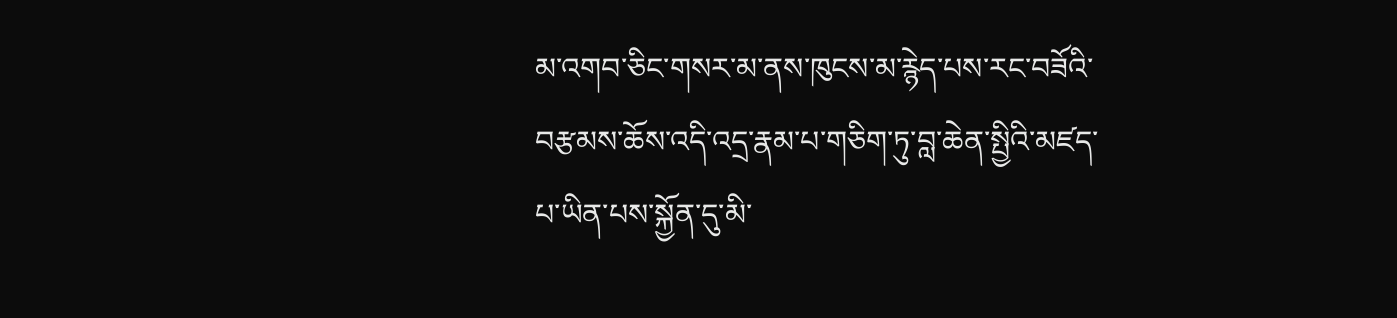མ་འགབ་ཅིང་གསར་མ་ནས་ཁུངས་མ་རྙེད་པས་རང་བཟོའི་བརྩམས་ཆོས་འདི་འདྲ་རྣམ་པ་གཅིག་ཏུ་བླ་ཆེན་སྤྱིའི་མཛད་པ་ཡིན་པས་སྐྱོན་དུ་མི་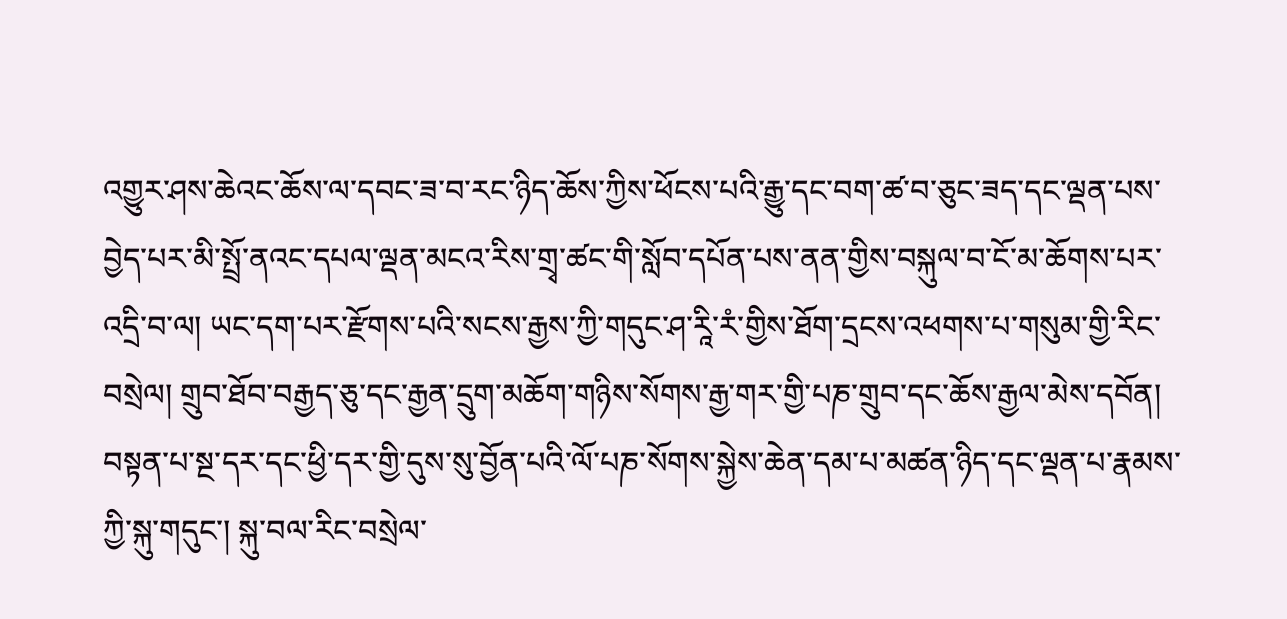འགྱུར་ཤས་ཆེའང་ཆོས་ལ་དབང་ཟ་བ་རང་ཉིད་ཆོས་ཀྱིས་ཕོངས་པའི་རྒྱུ་དང་བག་ཚ་བ་ཅུང་ཟད་དང་ལྡན་པས་བྱེད་པར་མི་སྤྲོ་ནའང་དཔལ་ལྡན་མངའ་རིས་གྲྭ་ཚང་གི་སློབ་དཔོན་པས་ནན་གྱིས་བསྐུལ་བ་ངོ་མ་ཆོགས་པར་འདྲི་བ་ལ། ཡང་དག་པར་རྫོགས་པའི་སངས་རྒྱས་ཀྱི་གདུང་ཤ་རཱི་རཾ་གྱིས་ཐོག་དྲངས་འཕགས་པ་གསུམ་གྱི་རིང་བསྲེལ། གྲུབ་ཐོབ་བརྒྱད་ཅུ་དང་རྒྱན་དྲུག་མཆོག་གཉིས་སོགས་རྒྱ་གར་གྱི་པཎ་གྲུབ་དང་ཆོས་རྒྱལ་མེས་དབོན། བསྟན་པ་སྔ་དར་དང་ཕྱི་དར་གྱི་དུས་སུ་བྱོན་པའི་ལོ་པཎ་སོགས་སྐྱེས་ཆེན་དམ་པ་མཚན་ཉིད་དང་ལྡན་པ་རྣམས་ཀྱི་སྐུ་གདུང་། སྐུ་བལ་རིང་བསྲེལ་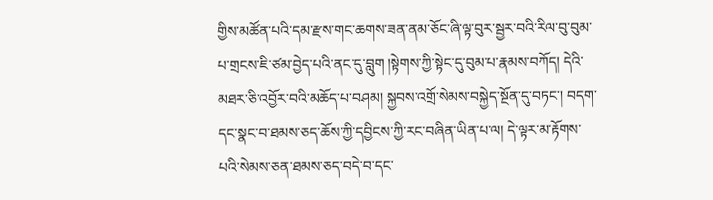གྱིས་མཚོན་པའི་དམ་རྫས་གང་ཆགས་ཟན་ནམ་ཅོང་ཞི་ལྟ་བུར་སྦྱར་བའི་རིལ་བུ་བུམ་པ་གྲངས་ཇི་ཙམ་བྱེད་པའི་ནང་དུ་བླུག །སྟེགས་ཀྱི་སྟེང་དུ་བུམ་པ་རྣམས་བཀོད། དེའི་མཐར་ཅི་འབྱོར་བའི་མཆོད་པ་བཤམ། སྐྱབས་འགྲོ་སེམས་བསྐྱེད་སྔོན་དུ་བཏང་། བདག་དང་སྣང་བ་ཐམས་ཅད་ཆོས་ཀྱི་དབྱིངས་ཀྱི་རང་བཞིན་ཡིན་པ་ལ། དེ་ལྟར་མ་རྟོགས་པའི་སེམས་ཅན་ཐམས་ཅད་བདེ་བ་དང་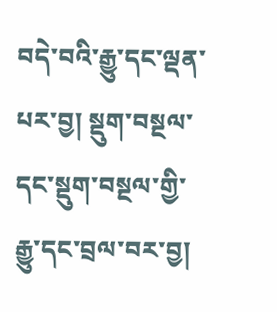བདེ་བའི་རྒྱུ་དང་ལྡན་པར་བྱ། སྡུག་བསྔལ་དང་སྡུག་བསྔལ་གྱི་རྒྱུ་དང་བྲལ་བར་བྱ།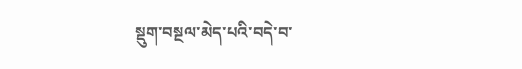སྡུག་བསྔལ་མེད་པའི་བདེ་བ་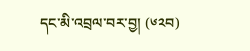དང་མི་འབྲལ་བར་བྱ། (༦༢བ)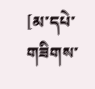[མ་དཔེ་གཟིགས་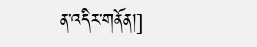ན་འདིར་གནོན།]